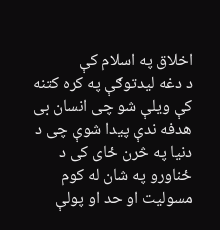اخلاق په اسلام کې
د دغه لیدتوګې په کره کتنه کې ویلې شو چی انسان بی هدفه ندې پیدا شوې چی د دنیا په څرن ځای کی د ځناورو په شان له کوم مسولیت او حد او پولې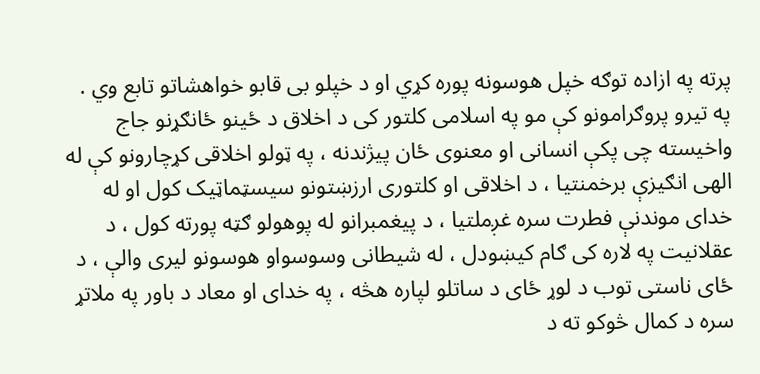پرته په ازاده توګه خپل هوسونه پوره کړي او د خپلو بی قابو خواهشاتو تابع وي .
په تیرو پروګرامونو کې مو په اسلامی کلتور کی د اخلاق د ځینو ځانګړنو جاج واخیسته چی پکې انسانی او معنوی ځان پیژندنه ، په ټولو اخلاقی کړچارونو کې له الهی انګیزې برخمنتیا ، د اخلاقی او کلتوری ارزښتونو سیسټماټیک کول او له خدای موندنې فطرت سره غږملتیا ، د پیغمبرانو له پوهولو ګټه پورته کول ، د عقلانیت په لاره کی ګام کیښودل ، له شیطانی وسوسواو هوسونو لیری والې ، د ځای ناستی توب د لوړ ځای د ساتلو لپاره هڅه ، په خدای او معاد د باور په ملاتړ سره د کمال څوکو ته د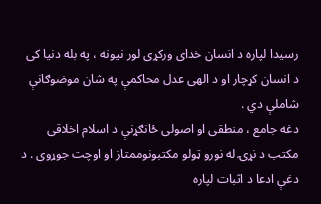رسیدا لپاره د انسان خدای ورکړی لور نیونه ، په بله دنیا کی د انسان کړچار او د الهی عدل محاکمې په شان موضوګانې شاملې دي .
دغه جامع ، منطقی او اصولی ځانګړنې د اسلام اخلاقی مکتب د نړۍ له نورو ټولو مکتبونوممتاز او اوچت جوړوی . د دغې ادعا د اثبات لپاره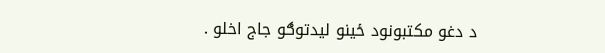د دغو مکتبونود ځینو لیدتوګو جاج اخلو .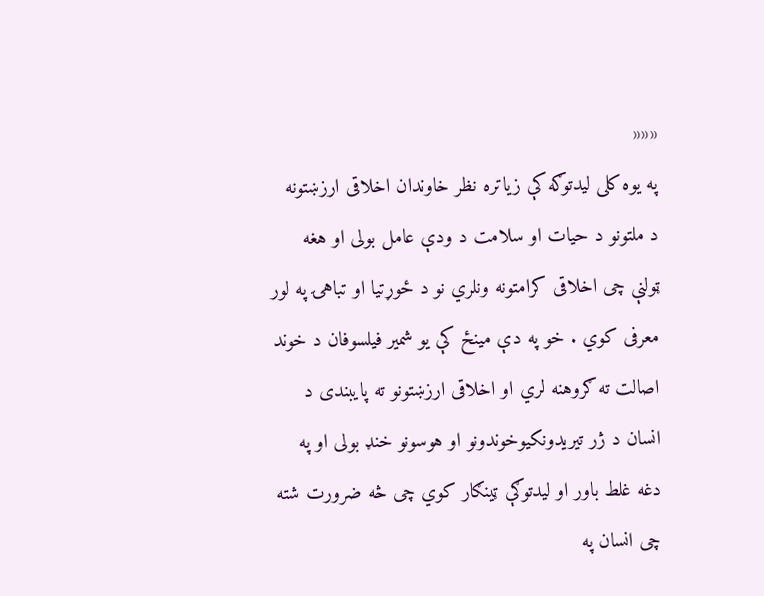«««
په یوه کلی لیدتوګه کې زیاتره نظر خاوندان اخلاقی ارزښتونه د ملتونو د حیات او سلامت د ودې عامل بولی او هغه ټولنې چی اخلاقی کرامتونه ونلري نو د ځوړتیا او تباهۍ په لور معرفی کوي . خو په دې مینځ کې یو شمیر فیلسوفان د خوند اصالت ته ګروهنه لري او اخلاقی ارزښتونو ته پایبندی د انسان د ژر تیریدونکیوخوندونو او هوسونو خنډ بولی او په دغه غلط باور او لیدتوګې ټینګار کوي چی څه ضرورت شته چی انسان په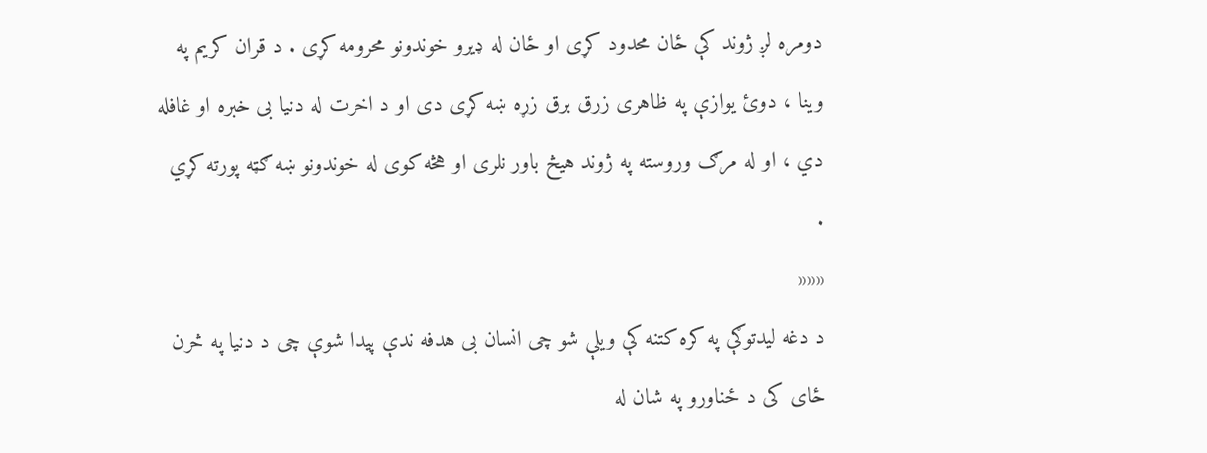دومره لږ ژوند کې ځان محدود کړی او ځان له ډیرو خوندونو محرومه کړی . د قران کریم په وینا ، دوئ یوازې په ظاهری زرق برق زړه ښه کړی دی او د اخرت له دنیا بی خبره او غافله دي ، او له مرګ وروسته په ژوند هیڅ باور نلری او هڅه کوی له خوندونو ښه ګټه پورته کړي .
«««
د دغه لیدتوګې په کره کتنه کې ویلې شو چی انسان بی هدفه ندې پیدا شوې چی د دنیا په څرن ځای کی د ځناورو په شان له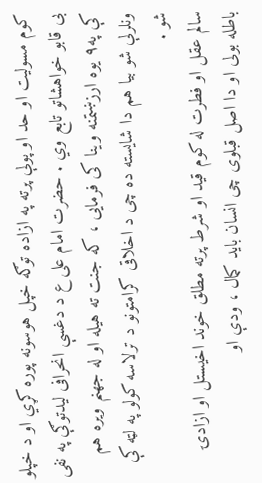کوم مسولیت او حد او پولې پرته په ازاده توګه خپل هوسونه پوره کړي او د خپلو بی قابو خواهشاتو تابع وي . حضرت امام علی ع د دغسې انحرافی لیدتوګې په نفی کې په۹ یوه ارزښتمنه وینا کی فرمایی ، که جنت ته هیله او له جهنم ویره هم ونلرلې شو بیا هم دا شایسته ده چی د اخلاقی کرامتونو د ترلاسه کولو په لټه کې شو .
سالم عقل او فطرت له کوم قید او شرط پرته مطلق خوند اخیستل او ازادۍ باطله بولی او دا اصل قبلوی چی انسان باید کمال ، ودې او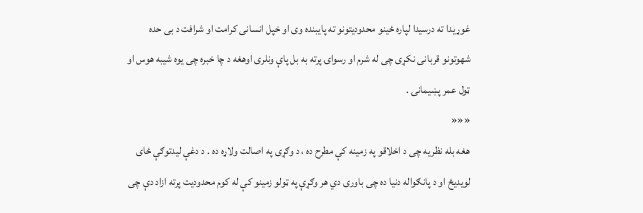غوړیدا ته درسیدا لپاره ځینو محدودیتونو ته پایبنده وی او خپل انسانی کرامت او شرافت د بی حده شهوتونو قربانی نکړی چی له شرم او رسواۍ پرته به بل پاې ونلری اوهغه د چا خبره چی یوه شیبه هوس او ټول عمر پښیمانۍ .
«««
هغه بله نظریه چی د اخلاقو په زمینه کې مطرح ده ، د وګړی په اصالت ولاړه ده . د دغې لیدتوګې ځای لویدیځ او د پانګواله دنیا ده چی باوری دي هر وګړې په ټولو زمینو کې له کوم محدودیت پرته ازاد دې چی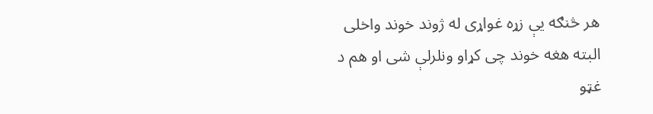هر څنګه یې زړه غواړی له ژوند خوند واخلی البته هغه خوند چی کړاو ونلرلې شی او هم د غټو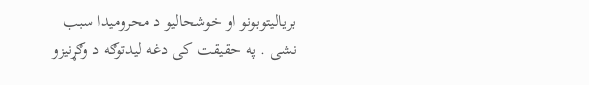بریالیتوبونو او خوشحالیو د محرومیدا سبب نشی . په حقیقت کی دغه لیدتوګه د وګړنیزو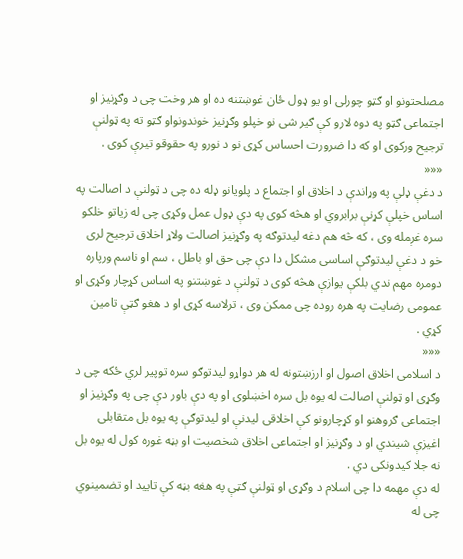مصلحتونو او ګټو چورلی او یو ډول ځان غوښتنه ده او هر وخت چی د وګړنیز او اجتماعی ګټو په دوه لارو کې ګیر شی نو خپلو وګړنیز خوندونواو ګټو ته په ټولنې ترجیح ورکوی او که دا ضرورت احساس کړی نو د نورو په حقوقو تیرې کوی .
«««
د دغې ډلې په وړاندې د اخلاق او اجتماع د پلویانو ډله ده چی د ټولنې د اصالت په اساس خپلې کړنې برابروي او هڅه کوی په دې ډول عمل وکړی چی له زیاتو خلکو سره غږمله وی ، که څه هم دغه لیدتوګه په وګړنیز اصالت ولاړ اخلاق ترجیح لری خو د دغې لیدتوګې اساسی مشکل دا دې چی حق او باطل ، سم او ناسم ورپاره دومره مهم ندي بلکې یوازې هڅه کوی د ټولنې د غوښتنو په اساس کړچار وکړی او عمومی رضایت په هره روده چی ممکن وی ، ترلاسه کړی او د هغو ګټې تامین کړي .
«««
د اسلامی اخلاق اصول او ارزښتونه له هر دواړو لیدتوګو سره توپیر لري ځکه چی د وګړی او ټولنې اصالت له یوه بل سره اخښلوی او په دې باور دې چی په وګړنیز او اجتماعی ګروهنو او کړچارونو کې اخلاقی لیدنې او لیدتوګې په یوه بل متقابلی اغیزې شیندي او د وګړنیز او اجتماعی اخلاق شخصیت او بڼه غوره کول له یوه بل نه جلا کیدونکی دي .
له دې مهمه دا چی اسلام د وګړی او ټولنې ګټې په هغه بڼه کې تایید او تضمینوي چی له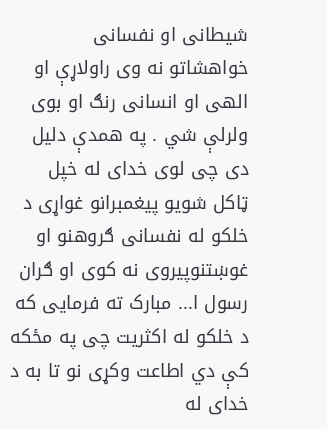شیطانی او نفسانی خواهشاتو نه وی راولاړې او الهی او انسانی رنګ او بوی ولرلې شي . په همدې دلیل دی چی لوی خدای له خپل ټاکل شویو پیغمبرانو غواړی د خلکو له نفسانی ګروهنو او غوښتنوپیروی نه کوی او ګران رسول ا... مبارک ته فرمایی که د خلکو له اکثریت چی په مځکه کې دي اطاعت وکړی نو تا به د خدای له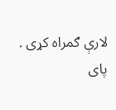لارې ګمراه کړی .
پای